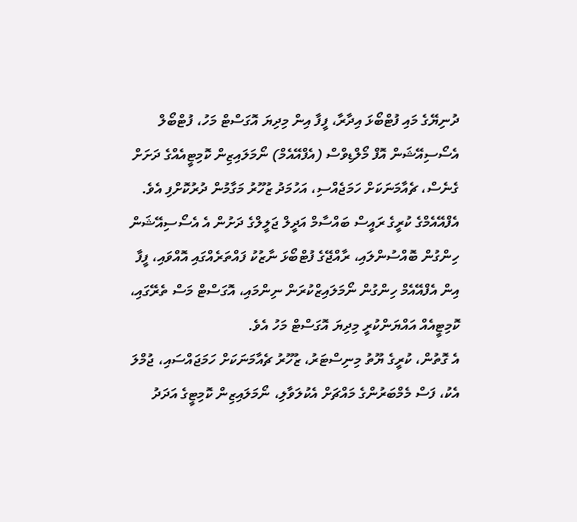ދުނިޔޭގެ މައި ފުޓްބޯޅަ އިދާރާ، ފީފާ އިން މިދިޔަ އޮގަސްޓް މަހު، ފުޓްބޯލް އެސޯސިއޭޝަން އޮފް މޯލްޑިވްސް (އެފްއޭއެމް) ނޯމަލައިޒިން ކޮމިޓީއެއްގެ ދަށަށް ގެނެސް، ޗެއާމަނަކަށް ހަމަޖެއްސި، އަހުމަދު ޒުހޫރު މަގާމުން ދުރުކޮށްފި އެވެ.
އެފްއޭއެމްގެ ކުރީގެ ރައީސް ބައްސާމް އަދީލް ޖަލީލްގެ ދަށުން އެ އެސޯސިއޭޝަން ހިންގުން ބޮއްސުންލައި، ރާއްޖޭގެ ފުޓްބޯޅަ ނާޒުކު ފައްތަރެއްގައި އޮއްވައި، ފީފާ އިން އެފްއޭއެމް ހިންގުން ނޯމަލައިޒްކުރަން ނިންމައި، އޮގަސްޓް މަސް ތެރޭގައި، ކޮމިޓީއެއް އައްޔަންކުރީ މިދިޔަ އޮގަސްޓް މަހު އެވެ.
އެ ގޮތުން، ކުރީގެ ޔޫތު މިނިސްޓަރު، ޒުހޫރު ޗެއާމަނަކަށް ހަމަޖައްސައި، ޖުމްލަ އެކު، ފަސް މެމްބަރުންގެ މައްޗަށް އެކުލަވާލި، ނޯމަލައިޒިން ކޮމިޓީގެ އަދަދު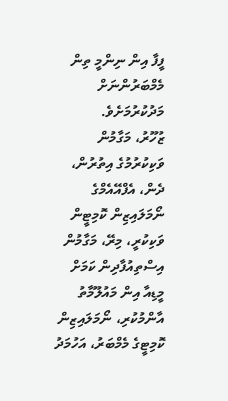ފީފާ އިން ނިންމީ ތިން މެމްބަރުންނަށް މަދުކުރުމަށެވެ.
ޒުހޫރު، މަގާމުން ވަކިކުރުމުގެ އިތުރުން، ދެން، އެފްއޭއެމްގެ ނޯމަލައިޒިން ކޮމިޓީން ވަކިކުރީ، މިރޭ، މަގާމުން އިސްތިއުފާދިން ކަމަށް މީޑިއާ އިން މައުލޫމާތު އާންމުކުރި، ނޯމަލައިޒިން ކޮމިޓީގެ މެމްބަރު، އަހުމަދު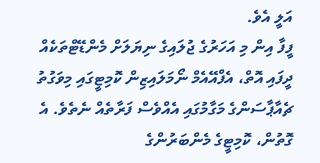އަލީ އެވެ.
ފީފާ އިން މި އަހަރުގެ ޖުލައިގެ ނިޔަލަށް މެންޑޭޓްތަކެއް ދީފައި އޮތް، އެފްއޭއެމް ނޯމަލައިޒިން ކޮމިޓީގައި މިވަގުތު ޗެއާޕާސަންގެ މަގާމުގައި އެއްވެސް ފަރާތެއް ނެތެވެ. އެ ގޮތުން، ކޮމިޓީގެ މެންބަރުންގެ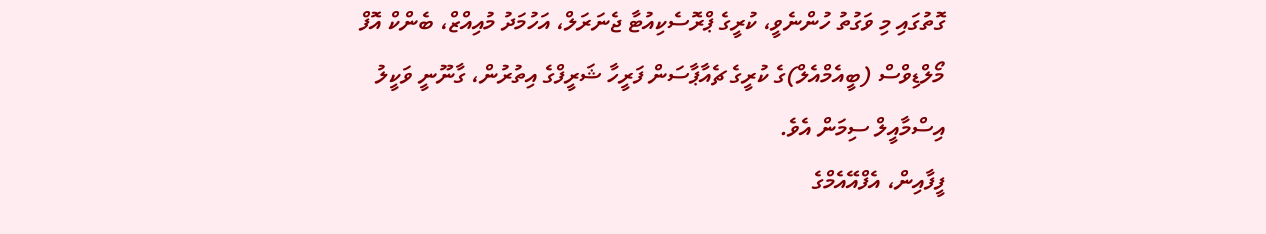ގޮތުގައި މި ވަގުތު ހުންނެވީ، ކުރީގެ ޕްރޮސެކިއުޓާ ޖެނަރަލް، އަހުމަދު މުއިއްޒް، ބެންކް އޮފް މޯލްޑިވްސް (ބީއެމްއެލް)ގެ ކުރީގެ ޗެއާޕާސަން ފަރީހާ ޝަރީފްގެ އިތުރުން، ގާނޫނީ ވަކީލު އިސްމާއީލް ސިމަން އެވެ.
ފީފާއިން، އެފްއޭއެމްގެ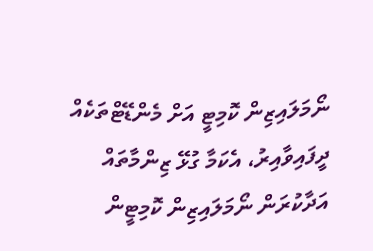ނޯމަލައިޒިން ކޮމިޓީ އަށް މެންޑޭޓްތަކެއް ދީފައިވާއިރު، އެކަމާ ގުޅޭ ޒިންމާތައް އަދާކުރަން ނޯމަލައިޒިން ކޮމިޓީން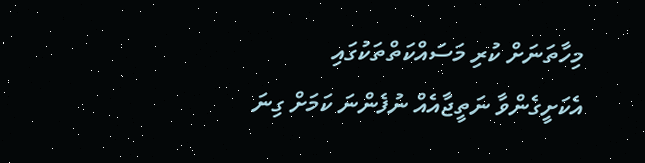މިހާތަނަށް ކުރި މަސައްކަތްތަކުގައި އެކަށީގެންވާ ނަތީޖާއެއް ނުފެންނަ ކަމަށް ގިނަ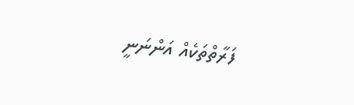ފަރާތްތަކެއް އަންނަނީ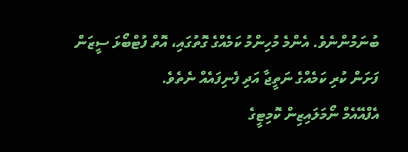ބުނަމުންނެވެ. އެންމެ މުހިންމު ކަމެއްގެ ގޮތުގައި، އޮތް ފުޓްބޯޅަ ސީޒަން ފަށަން ކުރި ކަމެއްގެ ނަތީޖާ އަދި ފެނިފައެއް ނެތެވެ.
އެފްއޭއެމް ނޯމަލައިޒިން ކޮމިޓީގެ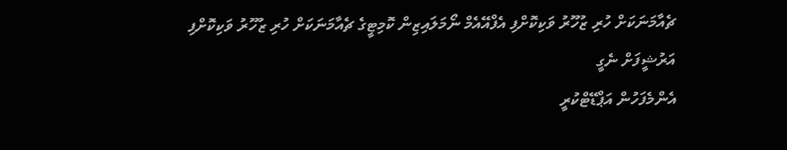ޗެއާމަނަކަށް ހުރި ޒުހޫރު ވަކިކޮށްފި އެފްއޭއެމް ނޯމަލައިޒިން ކޮމިޓީގެ ޗެއާމަނަކަށް ހުރި ޒުހޫރު ވަކިކޮށްފި
އަރުޝީފަށް ނެގީ
އެންމެފަހުން އަޕްޑޭޓްކުރީ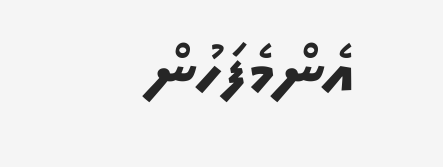އެންމެފަހުން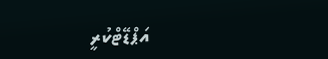އަޕްޑޭޓްކުރީ